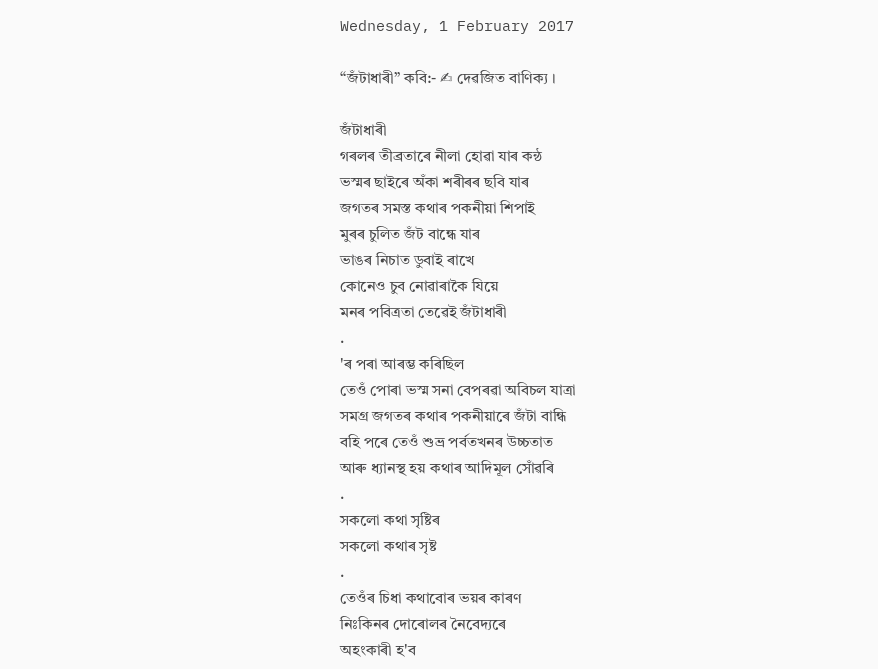Wednesday, 1 February 2017

“জঁটাধাৰী” কবি:- ✍ দেৱজিত বাণিক্য ।

জঁটাধাৰী
গৰলৰ তীব্ৰতাৰে নীলা হোৱা যাৰ কন্ঠ
ভস্মৰ ছাইৰে অঁকা শৰীৰৰ ছবি যাৰ
জগতৰ সমস্ত কথাৰ পকনীয়া শিপাই
মুৰৰ চুলিত জঁট বান্ধে যাৰ
ভাঙৰ নিচাত ডুবাই ৰাখে
কোনেও চুব নোৱাৰাকৈ যিয়ে
মনৰ পবিত্ৰতা তেৱেই জঁটাধাৰী
.
'ৰ পৰা আৰম্ভ কৰিছিল
তেওঁ পোৰা ভস্ম সনা বেপৰৱা অবিচল যাত্ৰা
সমগ্ৰ জগতৰ কথাৰ পকনীয়াৰে জঁটা বান্ধি
বহি পৰে তেওঁ শুভ্ৰ পৰ্বতখনৰ উচ্চতাত
আৰু ধ্যানস্থ হয় কথাৰ আদিমূল সোঁৱৰি
.
সকলো কথা সৃষ্টিৰ
সকলো কথাৰ সৃষ্ট
.
তেওঁৰ চিধা কথাবোৰ ভয়ৰ কাৰণ
নিঃকিনৰ দোৰোলৰ নৈবেদ্যৰে
অহংকাৰী হ'ব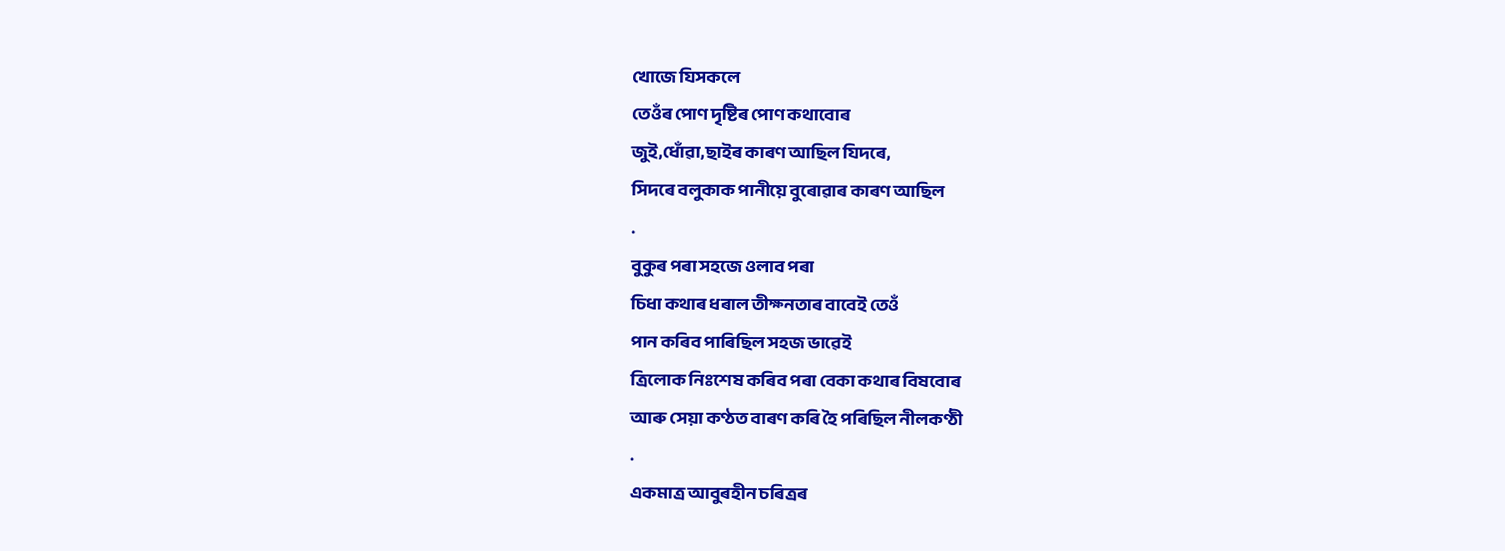খোজে যিসকলে
তেওঁৰ পোণ দৃষ্টিৰ পোণ কথাবোৰ
জুই,ধোঁৱা,ছাইৰ কাৰণ আছিল যিদৰে,
সিদৰে বলুকাক পানীয়ে বুৰোৱাৰ কাৰণ আছিল
.
বুকুৰ পৰা সহজে ওলাব পৰা
চিধা কথাৰ ধৰাল তীক্ষ্নতাৰ বাবেই তেওঁ
পান কৰিব পাৰিছিল সহজ ভাৱেই
ত্ৰিলোক নিঃশেষ কৰিব পৰা বেকা কথাৰ বিষবোৰ
আৰু সেয়া কণ্ঠত বাৰণ কৰি হৈ পৰিছিল নীলকণ্ঠী
.
একমাত্ৰ আবুৰহীন চৰিত্ৰৰ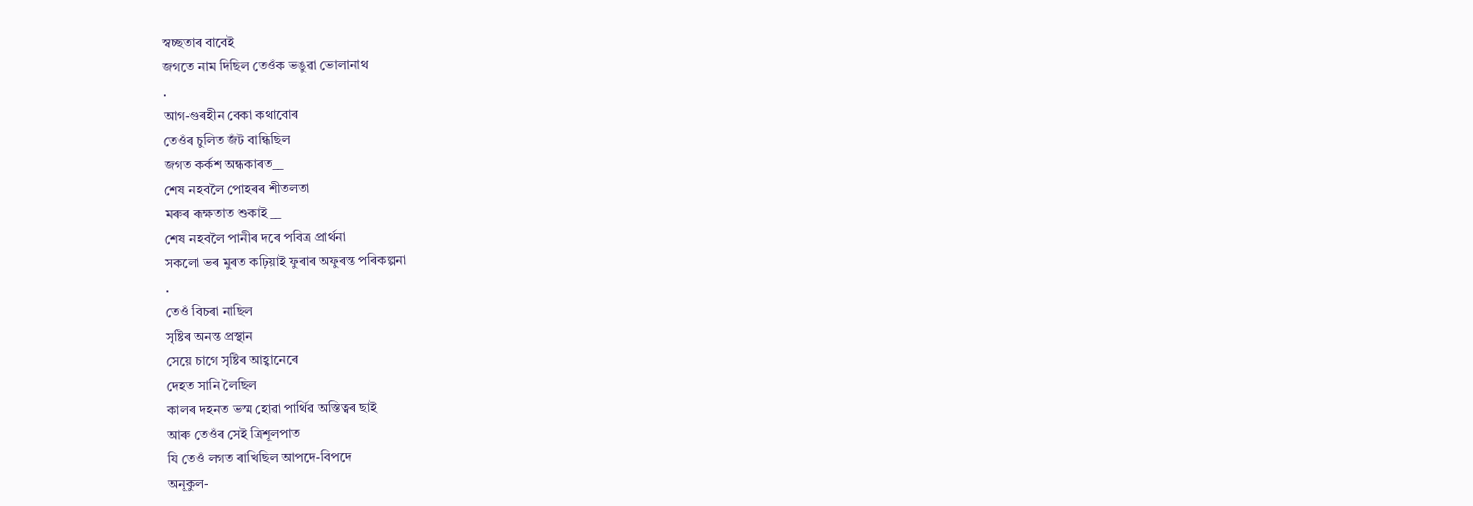স্বচ্ছতাৰ বাবেই
জগতে নাম দিছিল তেওঁক ভঙুৱা ভোলানাথ
.
আগ-গুৰহীন বেকা কথাবোৰ
তেওঁৰ চুলিত জঁট বান্ধিছিল
জগত কৰ্কশ অন্ধকাৰত__
শেষ নহবলৈ পোহৰৰ শীতলতা
মৰুৰ ৰূক্ষতাত শুকাই__
শেষ নহবলৈ পানীৰ দৰে পবিত্ৰ প্ৰাৰ্থনা
সকলো ভৰ মুৰত কঢ়িয়াই ফুৰাৰ অফুৰন্ত পৰিকল্পনা
.
তেওঁ বিচৰা নাছিল
সৃষ্টিৰ অনন্ত প্ৰস্থান
সেয়ে চাগে সৃষ্টিৰ আহ্বানেৰে
দেহত সানি লৈছিল
কালৰ দহনত ভস্ম হোৱা পাৰ্থিৱ অস্তিত্বৰ ছাই
আৰু তেওঁৰ সেই ত্ৰিশূলপাত
যি তেওঁ লগত ৰাখিছিল আপদে-বিপদে
অনূকুল-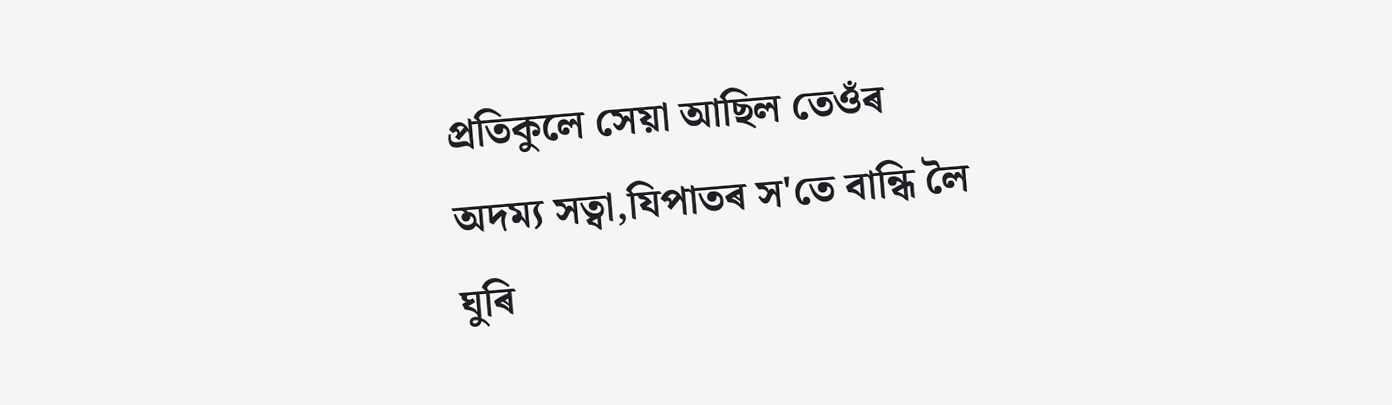প্ৰতিকুলে সেয়া আছিল তেওঁৰ
অদম্য সত্বা,যিপাতৰ স'তে বান্ধি লৈ
ঘুৰি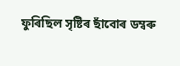ফুৰিছিল সৃষ্টিৰ ছাঁবোৰ ডম্বৰু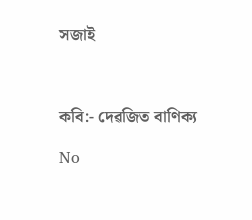সজাই



কবি:- দেৱজিত বাণিক্য

No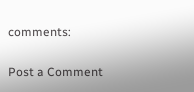comments:

Post a Comment